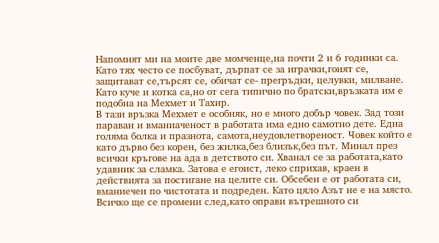Напомнят ми на моите две момченце,на почти 2 и 6 годинки са. Като тях често се посбуват, дърпат се за играчки,гонят се, защитават се,търсят се, обичат се- прегръдки, целувки, милване. Като куче и котка са,но от сега типично по братски,връзката им е подобна на Мехмет и Тахир.
В тази връзка Мехмет е особняк, но е много добър човек. Зад този параван и вманиаченост в работата има едно самотно дете. Една голяма болка и празнота, самота,неудовлетвореност. Човек който е като дърво без корен, без жилка,без близък,без път. Минал през всички кръгове на ада в детството си. Хванал се за работата,като удавник за сламка. Затова е егоист, леко сприхав, краен в действията за постигане на целите си. Обсебен е от работата си, вманиечен по чистотата и подреден. Като цяло Азът не е на място. Всичко ще се промени след,като оправи вътрешното си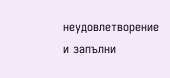неудовлетворение и запълни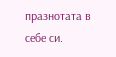празнотата в себе си.